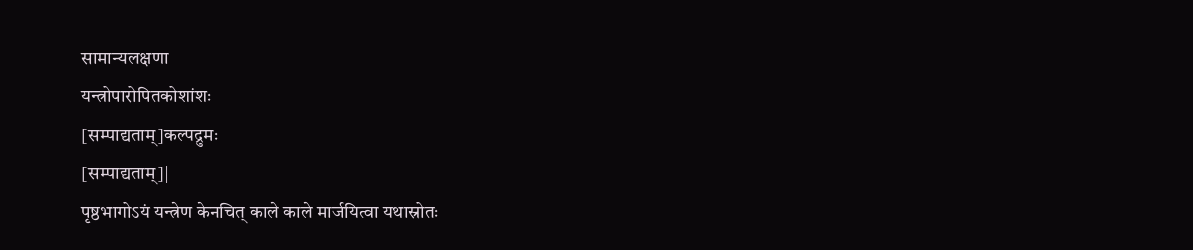सामान्यलक्षणा
यन्त्रोपारोपितकोशांशः
[सम्पाद्यताम्]कल्पद्रुमः
[सम्पाद्यताम्]|
पृष्ठभागोऽयं यन्त्रेण केनचित् काले काले मार्जयित्वा यथास्रोतः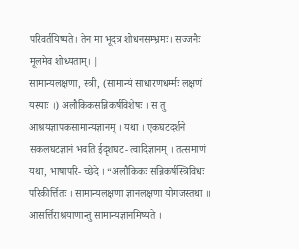परिवर्तयिष्यते। तेन मा भूदत्र शोधनसम्भ्रमः। सज्जनैः मूलमेव शोध्यताम्। |
सामान्यलक्षणा, स्त्री, (सामान्यं साधारणधर्म्मः लक्षणं यस्याः ।) अलौकिकसन्निकर्षविशेषः । स तु आश्रयज्ञापकसामान्यज्ञानम् । यथा । एकघटदर्शने सकलघटज्ञानं भवति ईदृशघट- त्वादिज्ञानम् । तत्समाणं यथा, भाषापरि- च्छेदे । “अलौकिकः सन्निकर्षस्त्रिविधः परिकीर्त्तितः । सामान्यलक्षणा ज्ञानलक्षणा योगजस्तथा ॥ आसर्त्तिराश्रयाणान्तु सामान्यज्ञानमिष्यते ।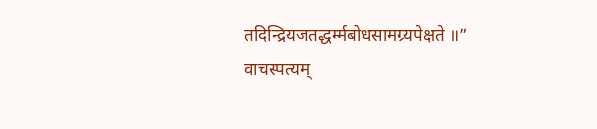तदिन्द्रियजतद्धर्म्मबोधसामग्र्यपेक्षते ॥”
वाचस्पत्यम्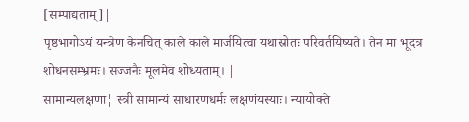[सम्पाद्यताम्]|
पृष्ठभागोऽयं यन्त्रेण केनचित् काले काले मार्जयित्वा यथास्रोतः परिवर्तयिष्यते। तेन मा भूदत्र शोधनसम्भ्रमः। सज्जनैः मूलमेव शोध्यताम्। |
सामान्यलक्षणा¦ स्त्री सामान्यं साधारणधर्मः लक्षणंयस्याः। न्यायोक्ते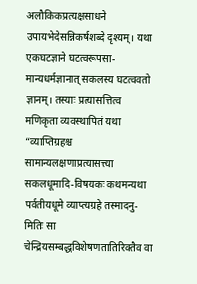अलौकिकप्रत्यक्षसाधने उपायभेदेसन्निकर्षशब्दे दृश्यम्। यथा एकघटज्ञाने घटत्वरूपसा-मान्यधर्मज्ञानात् सकलस्य घटत्ववतो ज्ञानम्। तस्याः प्रत्यासत्तित्व मणिकृता व्यवस्थापितं यथा
“व्याप्तिग्रहश्च सामान्यलक्षणाप्रत्यासत्त्या सकलधूमादि-विषयकः कथमन्यथा पर्वतीयधूमे व्याप्त्यग्रहे तस्मादनु-मितिः सा चेन्द्रियसम्बद्धविशेषणतातिरिक्तैव वा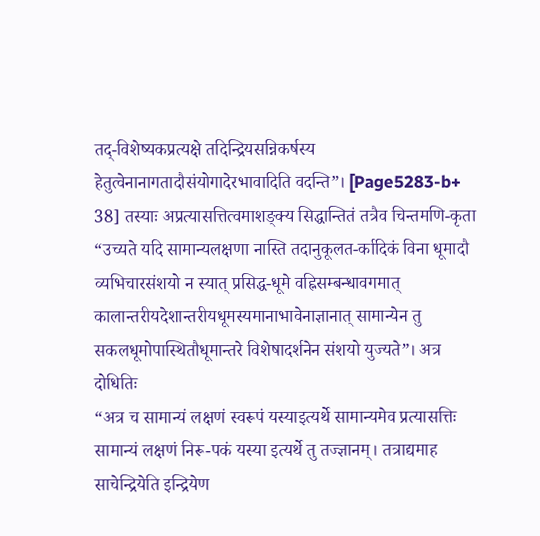तद्-विशेष्यकप्रत्यक्षे तदिन्द्रियसन्निकर्षस्य हेतुत्वेनानागतादौसंयोगादेरभावादिति वदन्ति”। [Page5283-b+ 38] तस्याः अप्रत्यासत्तित्वमाशङ्क्य सिद्धान्तितं तत्रैव चिन्तमणि-कृता
“उच्यते यदि सामान्यलक्षणा नास्ति तदानुकूलत-र्कादिकं विना धूमादौ व्यभिचारसंशयो न स्यात् प्रसिद्ध-धूमे वह्निसम्बन्धावगमात् कालान्तरीयदेशान्तरीयधूमस्यमानाभावेनाज्ञानात् सामान्येन तु सकलधूमोपास्थितौधूमान्तरे विशेषादर्शनेन संशयो युज्यते”। अत्र दोधितिः
“अत्र च सामान्यं लक्षणं स्वरूपं यस्याइत्यर्थे सामान्यमेव प्रत्यासत्तिः सामान्यं लक्षणं निरू-पकं यस्या इत्यर्थे तु तज्ज्ञानम्। तत्राद्यमाह साचेन्द्रियेति इन्द्रियेण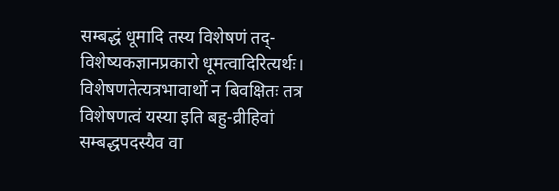सम्बद्धं धूमादि तस्य विशेषणं तद्-विशेष्यकज्ञानप्रकारो धूमत्वादिरित्यर्थः। विशेषणतेत्यत्रभावार्थो न बिवक्षितः तत्र विशेषणत्वं यस्या इति बहु-व्रीहिवां सम्बद्धपदस्यैव वा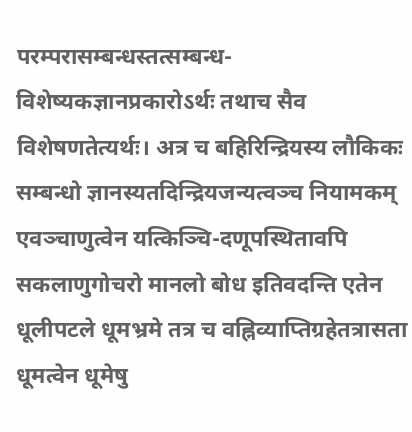परम्परासम्बन्धस्तत्सम्बन्ध-विशेष्यकज्ञानप्रकारोऽर्थः तथाच सैव विशेषणतेत्यर्थः। अत्र च बहिरिन्द्रियस्य लौकिकः सम्बन्धो ज्ञानस्यतदिन्द्रियजन्यत्वञ्च नियामकम् एवञ्चाणुत्वेन यत्किञ्चि-दणूपस्थितावपि सकलाणुगोचरो मानलो बोध इतिवदन्ति एतेन धूलीपटले धूमभ्रमे तत्र च वह्निव्याप्तिग्रहेतत्रासता धूमत्वेन धूमेषु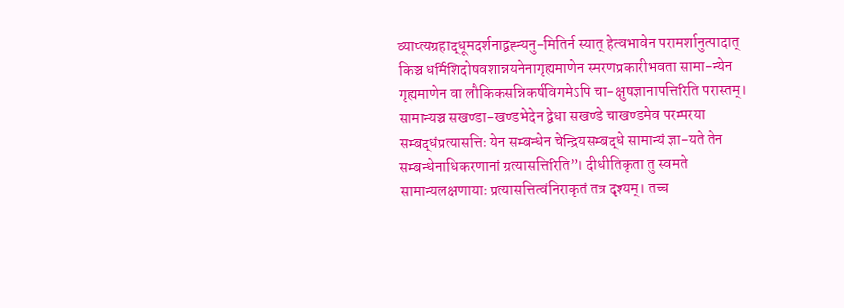व्याप्त्यग्रहाद्धूमदर्शनाद्वह्न्यनु-मितिर्न स्यात् हेत्वभावेन परामर्शानुत्पादात् किञ्च धर्मिशिदोषवशान्नयनेनागृह्यमाणेन स्मरणप्रकारीभवता सामा-न्येन गृह्यमाणेन वा लौकिकसन्निकर्षविगमेऽपि चा-क्षुषज्ञानापत्तिरिति परास्तम्। सामान्यञ्च सखण्डा-खण्डभेदेन द्वेधा सखण्डे चाखण्डमेव परम्परया सम्बद्धंप्रत्यासत्तिः येन सम्बन्धेन चेन्द्रियसम्बद्धे सामान्यं ज्ञा-यते तेन सम्बन्धेनाधिकरणानां ग्रत्यासत्तिरिति”। दीधीतिकृता तु स्वमते सामान्यलक्षणायाः प्रत्यासत्तित्वंनिराकृतं तत्र दृश्यम्। तच्च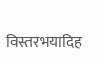विस्तरभयादिह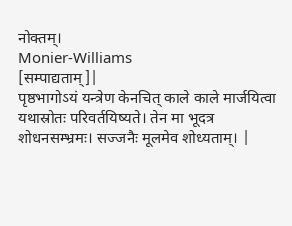नोक्तम्।
Monier-Williams
[सम्पाद्यताम्]|
पृष्ठभागोऽयं यन्त्रेण केनचित् काले काले मार्जयित्वा यथास्रोतः परिवर्तयिष्यते। तेन मा भूदत्र शोधनसम्भ्रमः। सज्जनैः मूलमेव शोध्यताम्। |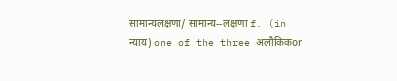सामान्यलक्षणा/ सामान्य--लक्षणा f. (in न्याय) one of the three अलौकिकor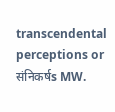transcendental perceptions or संनिकर्षs MW.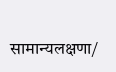सामान्यलक्षणा/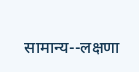सामान्य--लक्षणा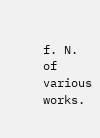f. N. of various works.